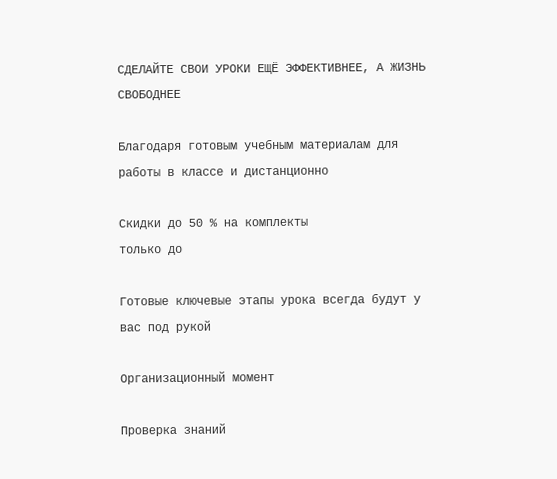СДЕЛАЙТЕ СВОИ УРОКИ ЕЩЁ ЭФФЕКТИВНЕЕ, А ЖИЗНЬ СВОБОДНЕЕ

Благодаря готовым учебным материалам для работы в классе и дистанционно

Скидки до 50 % на комплекты
только до

Готовые ключевые этапы урока всегда будут у вас под рукой

Организационный момент

Проверка знаний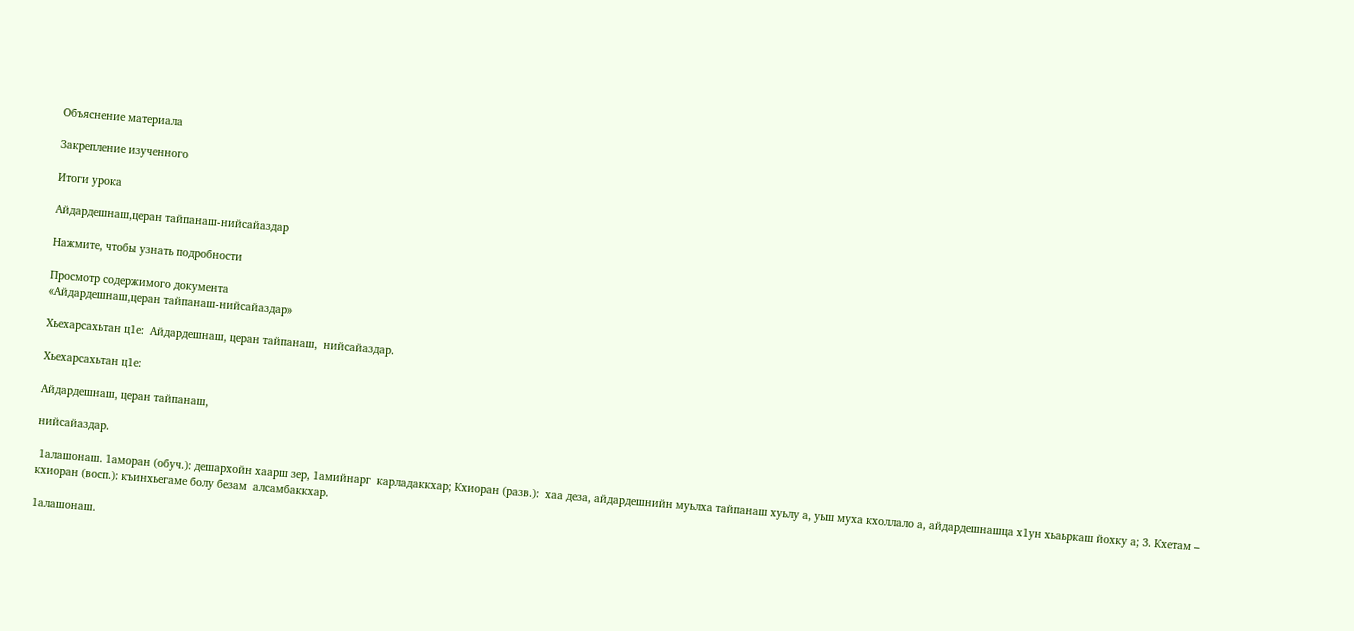Объяснение материала

Закрепление изученного

Итоги урока

Айдардешнаш,церан тайпанаш-нийсайаздар

Нажмите, чтобы узнать подробности

Просмотр содержимого документа
«Айдардешнаш,церан тайпанаш-нийсайаздар»

Хьехарсахьтан ц1е:  Айдардешнаш, церан тайпанаш,  нийсайаздар.

Хьехарсахьтан ц1е:

Айдардешнаш, церан тайпанаш,

нийсайаздар.

 1алашонаш. 1аморан (обуч.): дешархойн хаарш зер, 1амийнарг  карладаккхар; Кхиоран (разв.):  хаа деза, айдардешнийн муьлха тайпанаш хуьлу а, уьш муха кхоллало а, айдардешнашца х1ун хьаьркаш йохку а; 3. Кхетам – кхиоран (восп.): къинхьегаме болу безам  алсамбаккхар.

1алашонаш.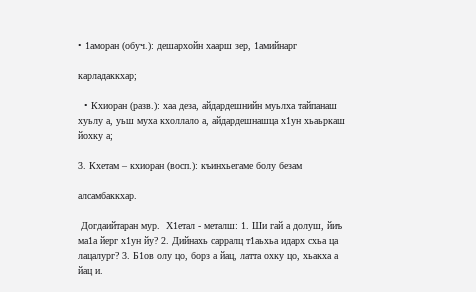• 1аморан (обуч.): дешархойн хаарш зер, 1амийнарг

карладаккхар;

  • Кхиоран (разв.): хаа деза, айдардешнийн муьлха тайпанаш хуьлу а, уьш муха кхоллало а, айдардешнашца х1ун хьаьркаш йохку а;

3. Кхетам – кхиоран (восп.): къинхьегаме болу безам

алсамбаккхар.

 Догдаийтаран мур.  Х1етал - металш: 1. Ши гай а долуш, йиъ ма1а йерг х1ун йу? 2. Дийнахь сарралц т1аьхьа идарх схьа ца лацалург? 3. Б1ов олу цо, борз а йац, латта охку цо, хьакха а йац и.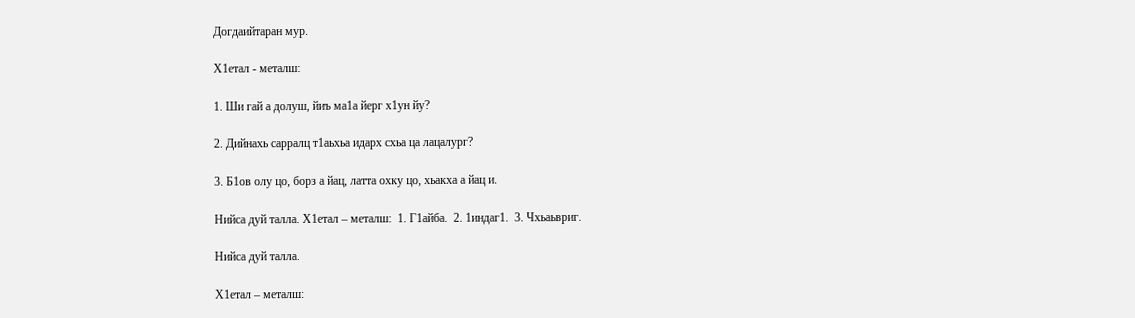Догдаийтаран мур.

Х1етал - металш:

1. Ши гай а долуш, йиъ ма1а йерг х1ун йу?

2. Дийнахь сарралц т1аьхьа идарх схьа ца лацалург?

3. Б1ов олу цо, борз а йац, латта охку цо, хьакха а йац и.

Нийса дуй талла. Х1етал – металш:  1. Г1айба.  2. 1индаг1.  3. Чхьаьвриг.

Нийса дуй талла.

Х1етал – металш: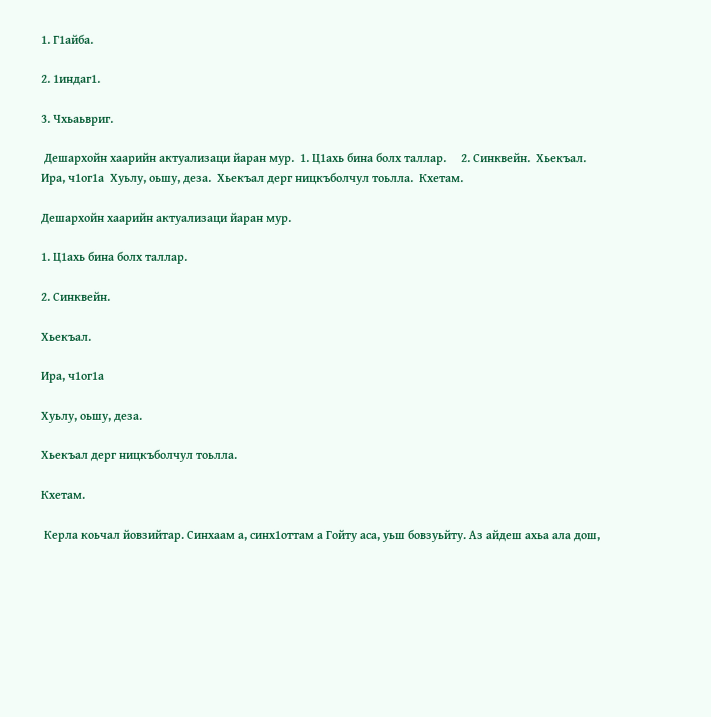1. Г1айба.

2. 1индаг1.

3. Чхьаьвриг.

 Дешархойн хаарийн актуализаци йаран мур.  1. Ц1ахь бина болх таллар.     2. Синквейн.  Хьекъал.  Ира, ч1ог1а  Хуьлу, оьшу, деза.  Хьекъал дерг ницкъболчул тоьлла.  Кхетам.

Дешархойн хаарийн актуализаци йаран мур.

1. Ц1ахь бина болх таллар.

2. Синквейн.

Хьекъал.

Ира, ч1ог1а

Хуьлу, оьшу, деза.

Хьекъал дерг ницкъболчул тоьлла.

Кхетам.

 Керла коьчал йовзийтар. Синхаам а, синх1оттам а Гойту аса, уьш бовзуьйту. Аз айдеш ахьа ала дош,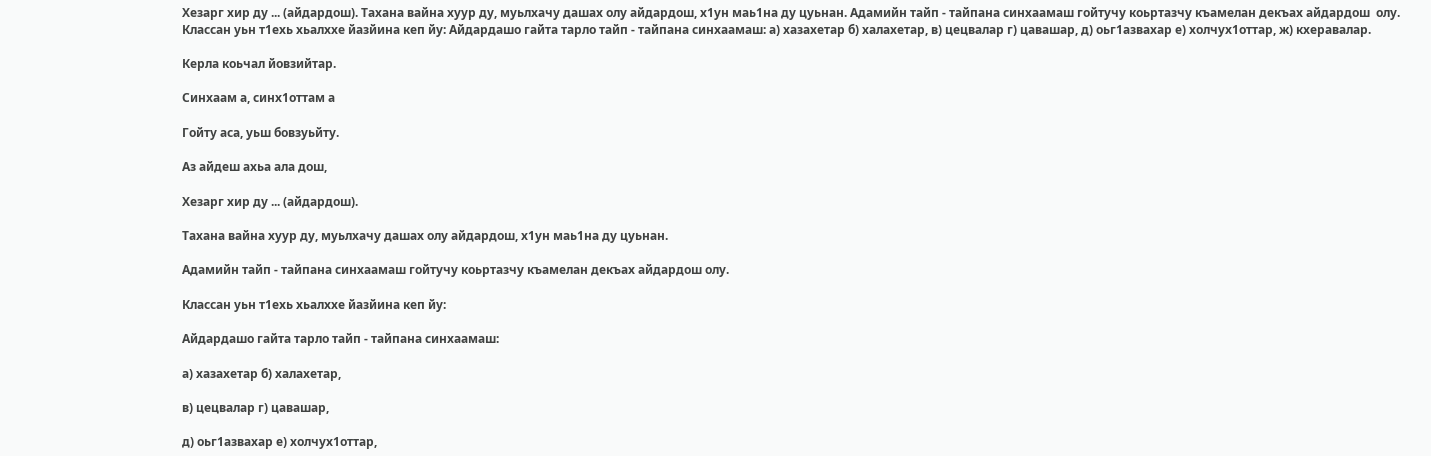Хезарг хир ду ... (айдардош). Тахана вайна хуур ду, муьлхачу дашах олу айдардош, х1ун маь1на ду цуьнан. Адамийн тайп - тайпана синхаамаш гойтучу коьртазчу къамелан декъах айдардош  олу. Классан уьн т1ехь хьалххе йазйина кеп йу: Айдардашо гайта тарло тайп - тайпана синхаамаш: а) хазахетар б) халахетар, в) цецвалар г) цавашар, д) оьг1азвахар е) холчух1оттар, ж) кхеравалар.

Керла коьчал йовзийтар.

Синхаам а, синх1оттам а

Гойту аса, уьш бовзуьйту.

Аз айдеш ахьа ала дош,

Хезарг хир ду ... (айдардош).

Тахана вайна хуур ду, муьлхачу дашах олу айдардош, х1ун маь1на ду цуьнан.

Адамийн тайп - тайпана синхаамаш гойтучу коьртазчу къамелан декъах айдардош олу.

Классан уьн т1ехь хьалххе йазйина кеп йу:

Айдардашо гайта тарло тайп - тайпана синхаамаш:

а) хазахетар б) халахетар,

в) цецвалар г) цавашар,

д) оьг1азвахар е) холчух1оттар,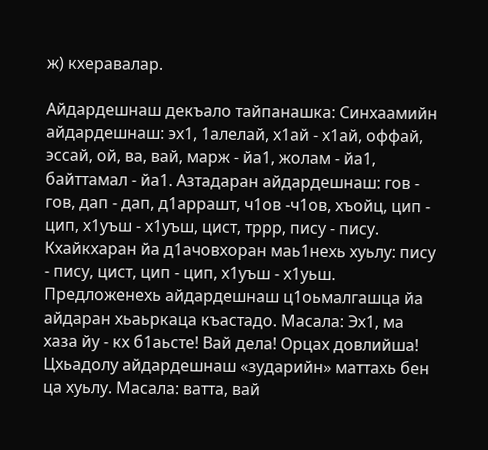ж) кхеравалар.

Айдардешнаш декъало тайпанашка: Синхаамийн айдардешнаш: эх1, 1алелай, х1ай - х1ай, оффай, эссай, ой, ва, вай, марж - йа1, жолам - йа1, байттамал - йа1. Азтадаран айдардешнаш: гов - гов, дап - дап, д1аррашт, ч1ов -ч1ов, хъойц, цип - цип, х1уъш - х1уъш, цист, тррр, пису - пису. Кхайкхаран йа д1ачовхоран маь1нехь хуьлу: пису - пису, цист, цип - цип, х1уъш - х1уьш. Предложенехь айдардешнаш ц1оьмалгашца йа айдаран хьаьркаца къастадо. Масала: Эх1, ма хаза йу - кх б1аьсте! Вай дела! Орцах довлийша! Цхьадолу айдардешнаш «зударийн» маттахь бен ца хуьлу. Масала: ватта, вай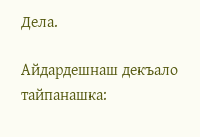Дела.

Айдардешнаш декъало тайпанашка: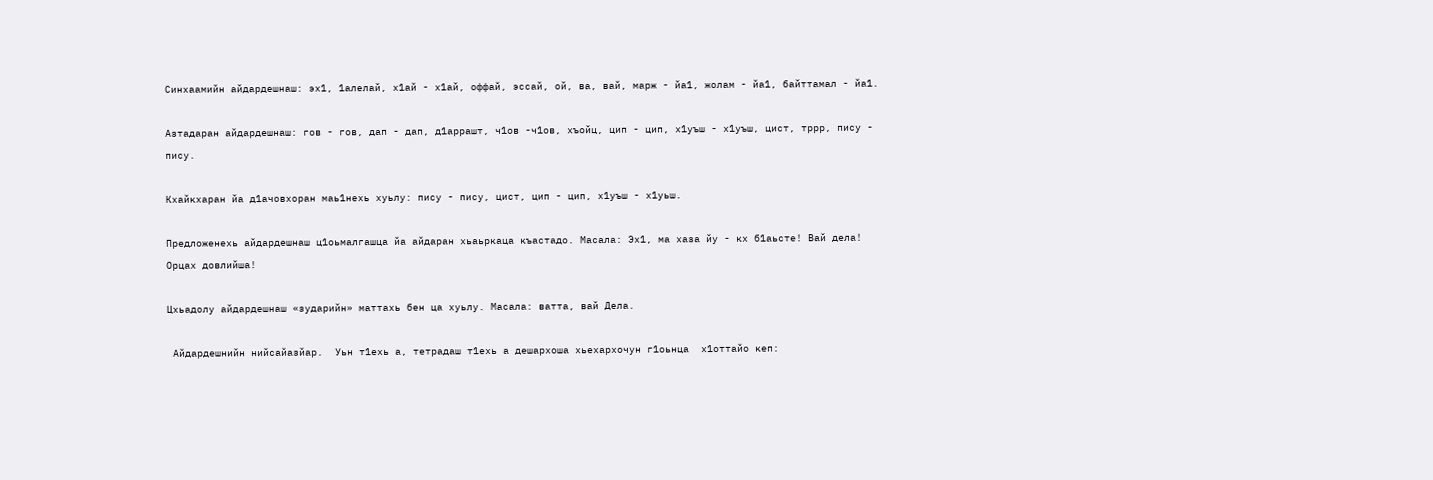Синхаамийн айдардешнаш: эх1, 1алелай, х1ай - х1ай, оффай, эссай, ой, ва, вай, марж - йа1, жолам - йа1, байттамал - йа1.

Азтадаран айдардешнаш: гов - гов, дап - дап, д1аррашт, ч1ов -ч1ов, хъойц, цип - цип, х1уъш - х1уъш, цист, тррр, пису - пису.

Кхайкхаран йа д1ачовхоран маь1нехь хуьлу: пису - пису, цист, цип - цип, х1уъш - х1уьш.

Предложенехь айдардешнаш ц1оьмалгашца йа айдаран хьаьркаца къастадо. Масала: Эх1, ма хаза йу - кх б1аьсте! Вай дела! Орцах довлийша!

Цхьадолу айдардешнаш «зударийн» маттахь бен ца хуьлу. Масала: ватта, вай Дела.

 Айдардешнийн нийсайазйар.  Уьн т1ехь а, тетрадаш т1ехь а дешархоша хьехархочун г1оьнца  х1оттайо кеп: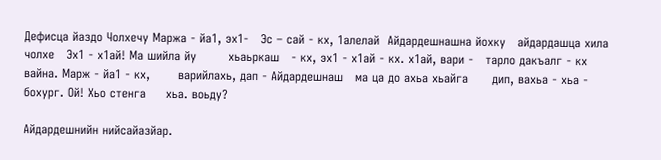Дефисца йаздо Чолхечу Маржа - йа1, эх1-   Эс – сай - кх, 1алелай  Айдардешнашна йохку   айдардашца хила чолхе   Эх1 - х1ай! Ма шийла йу        хьаьркаш   - кх, эх1 - х1ай - кх. х1ай, вари -   тарло дакъалг - кх  вайна. Марж - йа1 - кх,       варийлахь, дап - Айдардешнаш   ма ца до ахьа хьайга      дип, вахьа - хьа - бохург. Ой! Хьо стенга     хьа. воьду?

Айдардешнийн нийсайазйар.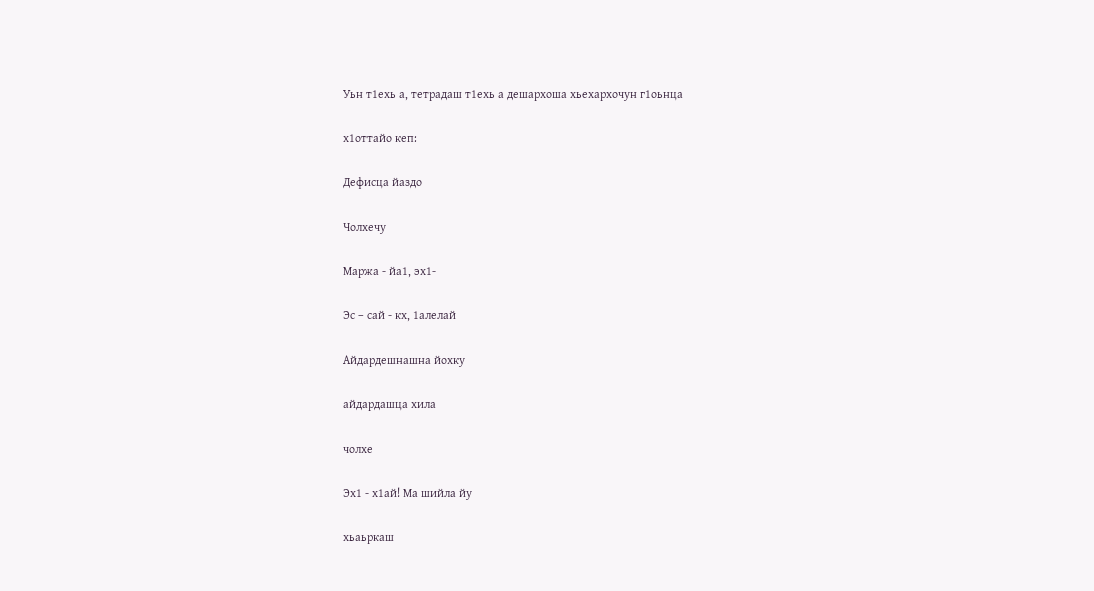Уьн т1ехь а, тетрадаш т1ехь а дешархоша хьехархочун г1оьнца

х1оттайо кеп:

Дефисца йаздо

Чолхечу

Маржа - йа1, эх1-

Эс – сай - кх, 1алелай

Айдардешнашна йохку

айдардашца хила

чолхе

Эх1 - х1ай! Ма шийла йу

хьаьркаш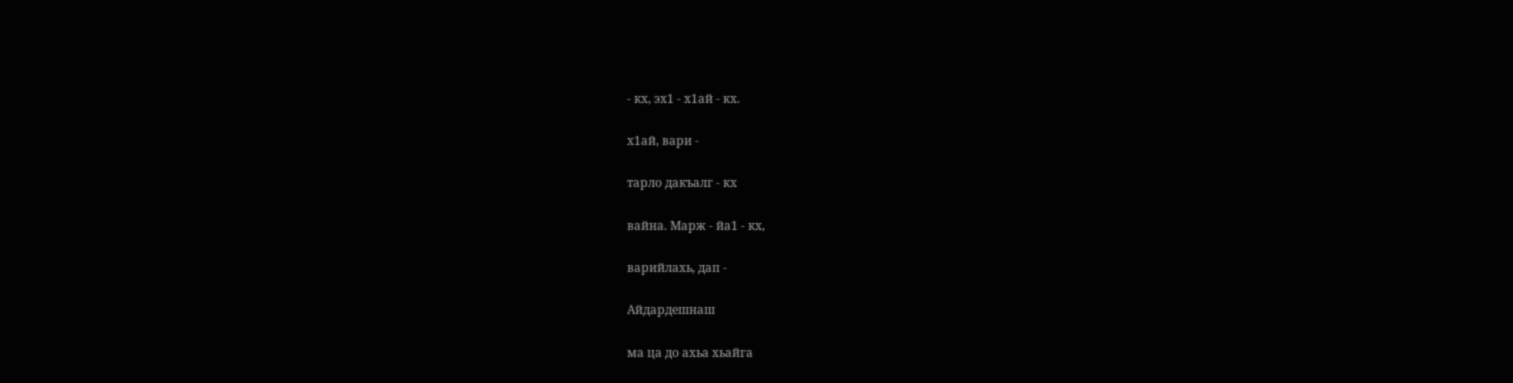- кх, эх1 - х1ай - кх.

х1ай, вари -

тарло дакъалг - кх

вайна. Марж - йа1 - кх,

варийлахь, дап -

Айдардешнаш

ма ца до ахьа хьайга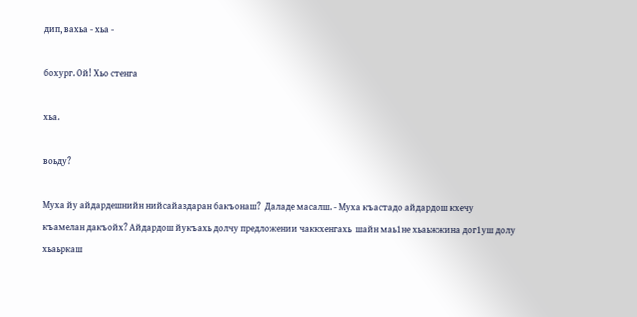дип, вахьа - хьа -

бохург. Ой! Хьо стенга

хьа.

воьду?

Муха йу айдардешнийн нийсайаздаран бакъонаш?  Даладе масалш. - Муха къастадо айдардош кхечу къамелан дакъойх? Айдардош йукъахь долчу предложении чаккхенгахь  шайн маь1не хьаьжжина дог1уш долу хьаьркаш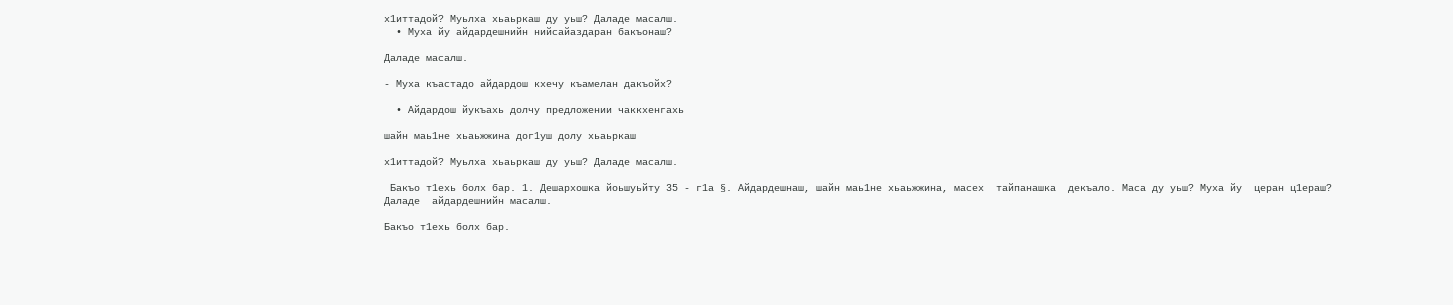х1иттадой? Муьлха хьаьркаш ду уьш? Даладе масалш.
  • Муха йу айдардешнийн нийсайаздаран бакъонаш?

Даладе масалш.

- Муха къастадо айдардош кхечу къамелан дакъойх?

  • Айдардош йукъахь долчу предложении чаккхенгахь

шайн маь1не хьаьжжина дог1уш долу хьаьркаш

х1иттадой? Муьлха хьаьркаш ду уьш? Даладе масалш.

 Бакъо т1ехь болх бар. 1. Дешархошка йоьшуьйту 35 - г1а §. Айдардешнаш, шайн маь1не хьаьжжина, масех  тайпанашка  декъало. Маса ду уьш? Муха йу  церан ц1ераш? Даладе  айдардешнийн масалш.

Бакъо т1ехь болх бар.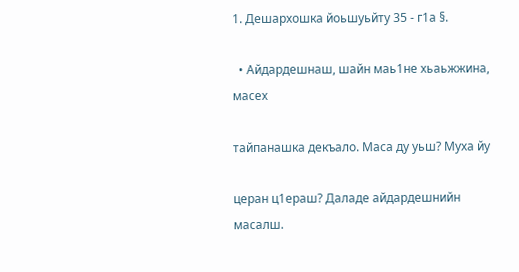1. Дешархошка йоьшуьйту 35 - г1а §.

  • Айдардешнаш, шайн маь1не хьаьжжина, масех

тайпанашка декъало. Маса ду уьш? Муха йу

церан ц1ераш? Даладе айдардешнийн масалш.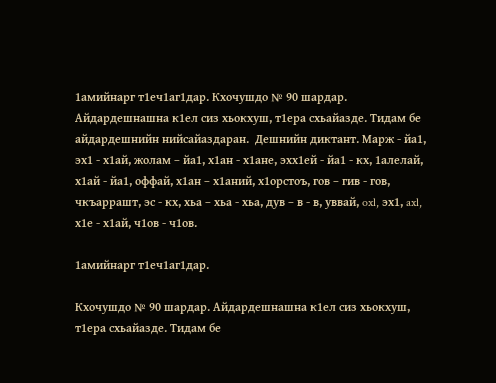1амийнарг т1еч1аг1дар. Кхочушдо № 90 шардар. Айдардешнашна к1ел сиз хьокхуш, т1ера схьайазде. Тидам бе айдардешнийн нийсайаздаран.  Дешнийн диктант. Марж - йа1, эх1 - х1ай, жолам – йа1, х1ан - х1ане, эхх1ей - йа1 - кх, 1алелай, х1ай - йа1, оффай, х1ан – х1аний, х1орстоъ, гов – гив - гов, чкъаррашт, эс - кх, хьа – хьа - хьа, дув – в - в, уввай, oxl, эх1, axl, х1е - х1ай, ч1ов - ч1ов.

1амийнарг т1еч1аг1дар.

Кхочушдо № 90 шардар. Айдардешнашна к1ел сиз хьокхуш, т1ера схьайазде. Тидам бе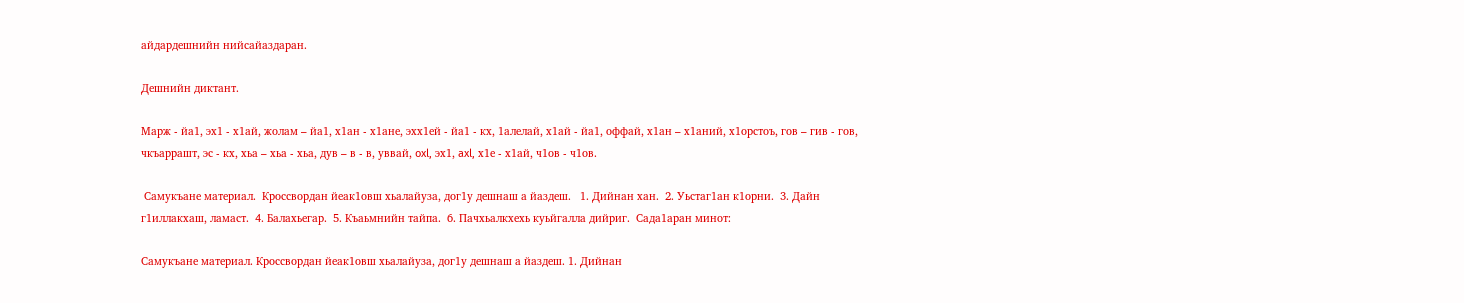айдардешнийн нийсайаздаран.

Дешнийн диктант.

Марж - йа1, эх1 - х1ай, жолам – йа1, х1ан - х1ане, эхх1ей - йа1 - кх, 1алелай, х1ай - йа1, оффай, х1ан – х1аний, х1орстоъ, гов – гив - гов, чкъаррашт, эс - кх, хьа – хьа - хьа, дув – в - в, уввай, oxl, эх1, axl, х1е - х1ай, ч1ов - ч1ов.

 Самукъане материал.  Кроссвордан йеак1овш хьалайуза, дог1у дешнаш а йаздеш.   1. Дийнан хан.  2. Уьстаг1ан к1орни.  3. Дайн г1иллакхаш, ламаст.  4. Балахьегар.  5. Къаьмнийн тайпа.  6. Пачхьалкхехь куьйгалла дийриг.  Сада1аран минот:

Самукъане материал. Кроссвордан йеак1овш хьалайуза, дог1у дешнаш а йаздеш. 1. Дийнан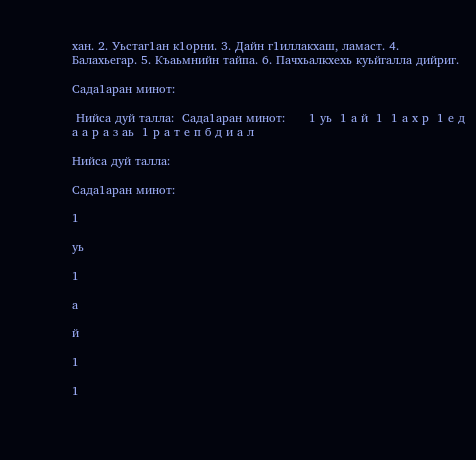хан. 2. Уьстаг1ан к1орни. 3. Дайн г1иллакхаш, ламаст. 4. Балахьегар. 5. Къаьмнийн тайпа. 6. Пачхьалкхехь куьйгалла дийриг.

Сада1аран минот:

 Нийса дуй талла:  Сада1аран минот:      1 уь  1 а й  1  1 а х р  1 е д а а р а з аь  1 р а т е п б д и а л

Нийса дуй талла:

Сада1аран минот:

1

уь

1

а

й

1

1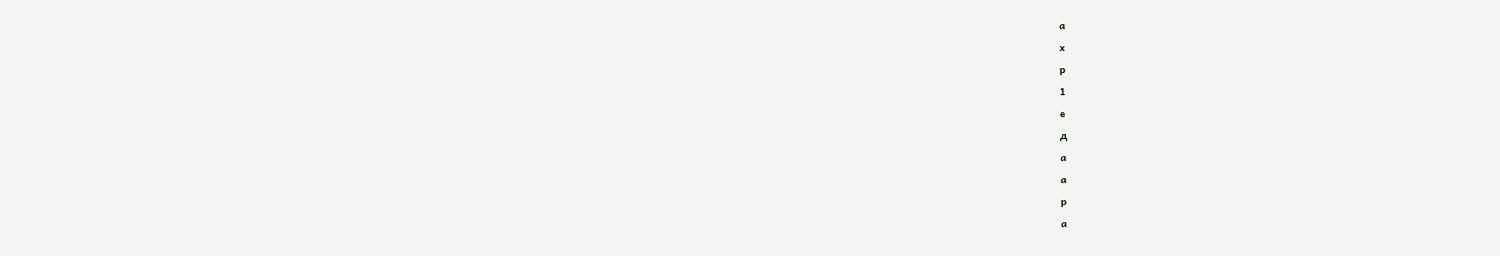а

х

р

1

е

д

а

а

р

а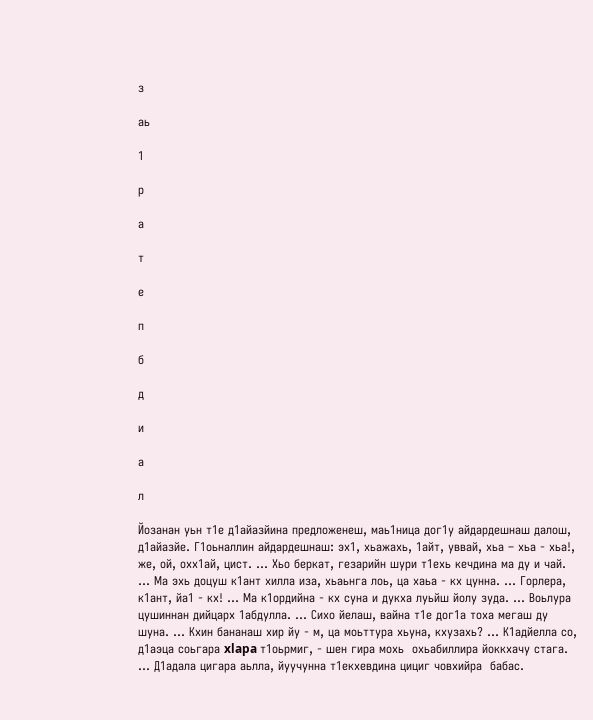з

аь

1

р

а

т

е

п

б

д

и

а

л

Йозанан уьн т1е д1айазйина предложенеш, маь1ница дог1у айдардешнаш далош, д1айазйе. Г1оьналлин айдардешнаш: эх1, хьажахь, 1айт, уввай, хьа – хьа - хьа!, же, ой, охх1ай, цист. ... Хьо беркат, гезарийн шури т1ехь кечдина ма ду и чай. ... Ма эхь доцуш к1ант хилла иза, хьаьнга лоь, ца хаьа - кх цунна. ... Горлера, к1ант, йа1 - кх! ... Ма к1ордийна - кх суна и дукха луьйш йолу зуда. ... Воьлура цушиннан дийцарх 1абдулла. ... Сихо йелаш, вайна т1е дог1а тоха мегаш ду шуна. ... Кхин бананаш хир йу - м, ца моьттура хьуна, кхузахь? ... К1адйелла со, д1аэца соьгара xlapa т1оьрмиг, - шен гира мохь  охьабиллира йоккхачу стага. ... Д1адала цигара аьлла, йуучунна т1екхевдина цициг човхийра  бабас.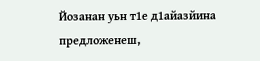Йозанан уьн т1е д1айазйина предложенеш,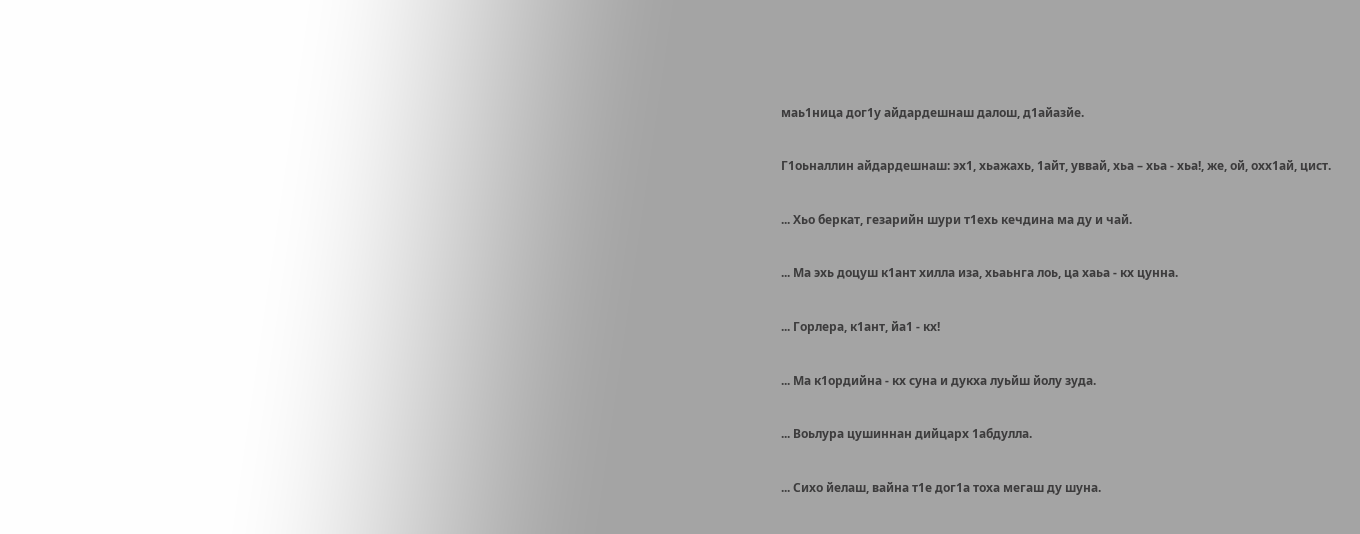маь1ница дог1у айдардешнаш далош, д1айазйе.

Г1оьналлин айдардешнаш: эх1, хьажахь, 1айт, уввай, хьа – хьа - хьа!, же, ой, охх1ай, цист.

... Хьо беркат, гезарийн шури т1ехь кечдина ма ду и чай.

... Ма эхь доцуш к1ант хилла иза, хьаьнга лоь, ца хаьа - кх цунна.

... Горлера, к1ант, йа1 - кх!

... Ма к1ордийна - кх суна и дукха луьйш йолу зуда.

... Воьлура цушиннан дийцарх 1абдулла.

... Сихо йелаш, вайна т1е дог1а тоха мегаш ду шуна.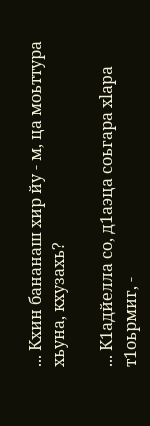... Кхин бананаш хир йу - м, ца моьттура хьуна, кхузахь?

... К1адйелла со, д1аэца соьгара xlapa т1оьрмиг, -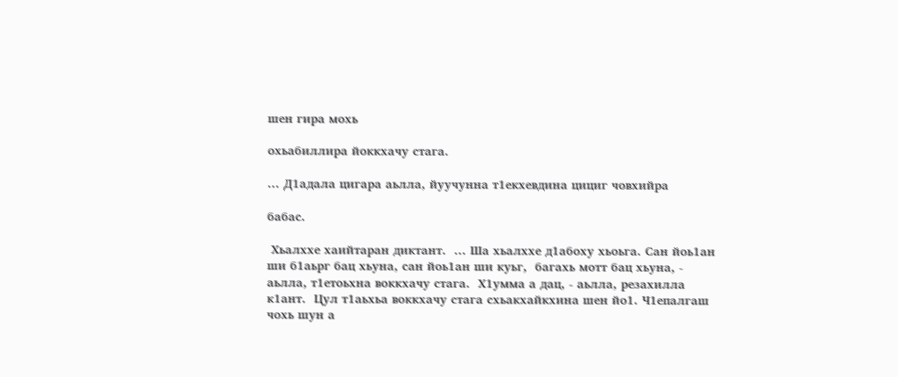шен гира мохь

охьабиллира йоккхачу стага.

... Д1адала цигара аьлла, йуучунна т1екхевдина цициг човхийра

бабас.

 Хьалххе хаийтаран диктант.  ... Ша хьалххе д1абоху хьоьга. Сан йоь1ан ши б1аьрг бац хьуна, сан йоь1ан ши куьг,  багахь мотт бац хьуна, - аьлла, т1етоьхна воккхачу стага.  Х1умма а дац, - аьлла, резахилла к1ант.  Цул т1аьхьа воккхачу стага схьакхайкхина шен йо1. Ч1епалгаш чохь шун а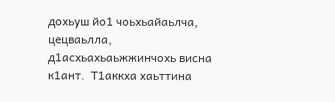дохьуш йо1 чоьхьайаьлча, цецваьлла, д1асхьахьаьжжинчохь висна к1ант.  Т1аккха хаьттина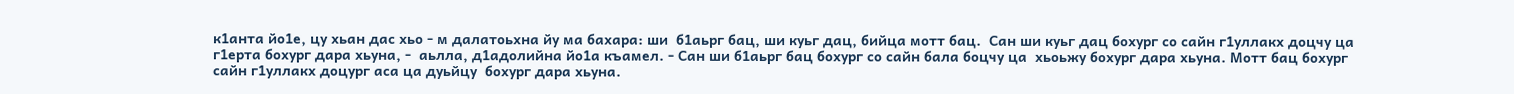к1анта йо1е, цу хьан дас хьо - м далатоьхна йу ма бахара: ши  б1аьрг бац, ши куьг дац, бийца мотт бац.  Сан ши куьг дац бохург со сайн г1уллакх доцчу ца г1ерта бохург дара хьуна, -  аьлла, д1адолийна йо1а къамел. - Сан ши б1аьрг бац бохург со сайн бала боцчу ца  хьоьжу бохург дара хьуна. Мотт бац бохург сайн г1уллакх доцург аса ца дуьйцу  бохург дара хьуна.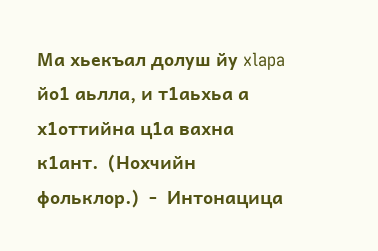Ма хьекъал долуш йу xlapa йо1 аьлла, и т1аьхьа а х1оттийна ц1а вахна к1ант.  (Нохчийн фольклор.)  -  Интонацица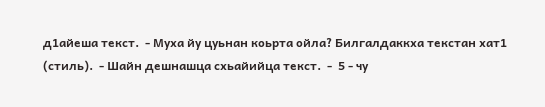д1айеша текст.  - Муха йу цуьнан коьрта ойла? Билгалдаккха текстан хат1 (стиль).  - Шайн дешнашца схьайийца текст.  -  5 - чу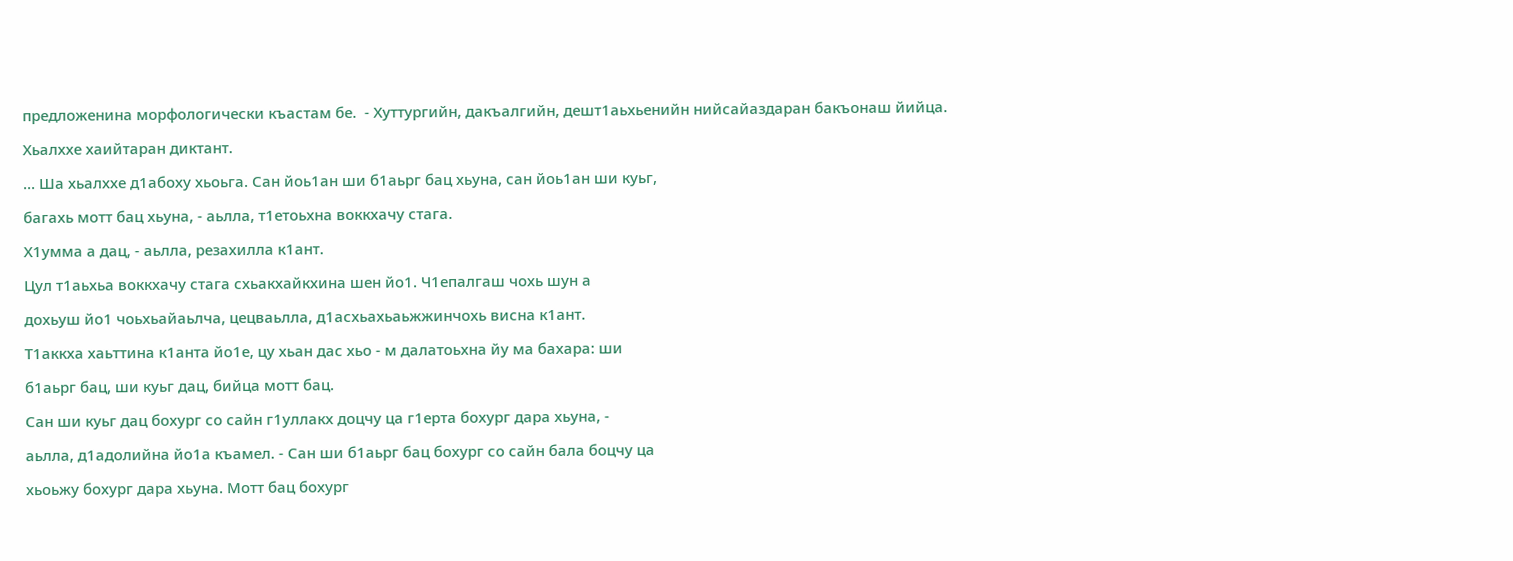предложенина морфологически къастам бе.  - Хуттургийн, дакъалгийн, дешт1аьхьенийн нийсайаздаран бакъонаш йийца.

Хьалххе хаийтаран диктант.

... Ша хьалххе д1абоху хьоьга. Сан йоь1ан ши б1аьрг бац хьуна, сан йоь1ан ши куьг,

багахь мотт бац хьуна, - аьлла, т1етоьхна воккхачу стага.

Х1умма а дац, - аьлла, резахилла к1ант.

Цул т1аьхьа воккхачу стага схьакхайкхина шен йо1. Ч1епалгаш чохь шун а

дохьуш йо1 чоьхьайаьлча, цецваьлла, д1асхьахьаьжжинчохь висна к1ант.

Т1аккха хаьттина к1анта йо1е, цу хьан дас хьо - м далатоьхна йу ма бахара: ши

б1аьрг бац, ши куьг дац, бийца мотт бац.

Сан ши куьг дац бохург со сайн г1уллакх доцчу ца г1ерта бохург дара хьуна, -

аьлла, д1адолийна йо1а къамел. - Сан ши б1аьрг бац бохург со сайн бала боцчу ца

хьоьжу бохург дара хьуна. Мотт бац бохург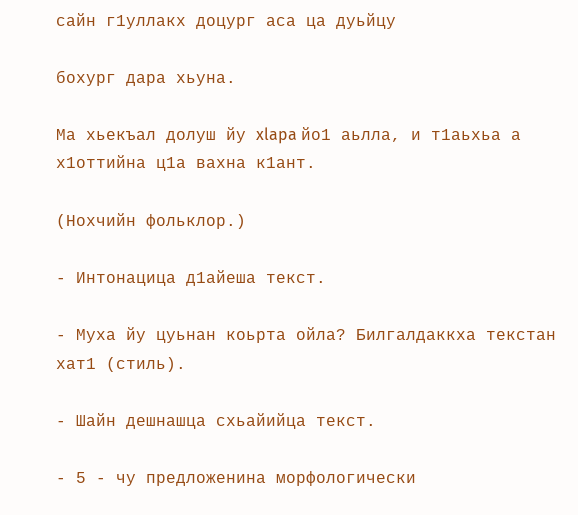сайн г1уллакх доцург аса ца дуьйцу

бохург дара хьуна.

Ма хьекъал долуш йу xlapa йо1 аьлла, и т1аьхьа а х1оттийна ц1а вахна к1ант.

(Нохчийн фольклор.)

- Интонацица д1айеша текст.

- Муха йу цуьнан коьрта ойла? Билгалдаккха текстан хат1 (стиль).

- Шайн дешнашца схьайийца текст.

- 5 - чу предложенина морфологически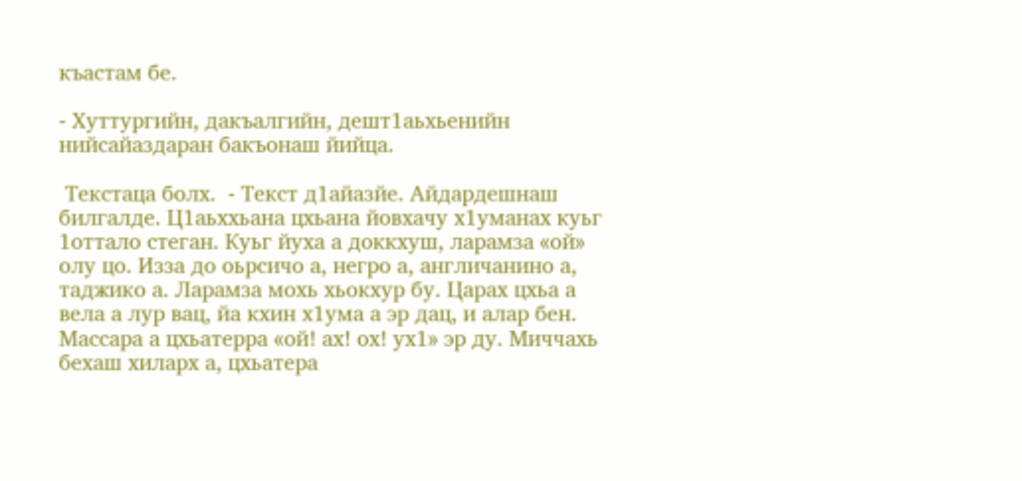къастам бе.

- Хуттургийн, дакъалгийн, дешт1аьхьенийн нийсайаздаран бакъонаш йийца.

 Текстаца болх.  - Текст д1айазйе. Айдардешнаш билгалде. Ц1аьххьана цхьана йовхачу х1уманах куьг 1оттало стеган. Куьг йуха а доккхуш, ларамза «ой» олу цо. Изза до оьрсичо а, негро а, англичанино а, таджико а. Ларамза мохь хьокхур бу. Царах цхьа а вела а лур вац, йа кхин х1ума а эр дац, и алар бен. Массара а цхьатерра «ой! ах! ох! ух1» эр ду. Миччахь бехаш хиларх а, цхьатера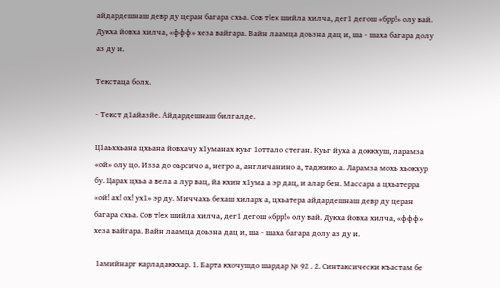айдардешнаш девр ду церан багара схьа. Сов тlex шийла хилча, дег1 дегош «брр!» олу вай. Дукха йовха хилча, «ффф» хеза вайгара. Вайн лаамца доьзна дац и, ша - шаха багара долу аз ду и.

Текстаца болх.

- Текст д1айазйе. Айдардешнаш билгалде.

Ц1аьххьана цхьана йовхачу х1уманах куьг 1оттало стеган. Куьг йуха а доккхуш, ларамза «ой» олу цо. Изза до оьрсичо а, негро а, англичанино а, таджико а. Ларамза мохь хьокхур бу. Царах цхьа а вела а лур вац, йа кхин х1ума а эр дац, и алар бен. Массара а цхьатерра «ой! ах! ох! ух1» эр ду. Миччахь бехаш хиларх а, цхьатера айдардешнаш девр ду церан багара схьа. Сов тlex шийла хилча, дег1 дегош «брр!» олу вай. Дукха йовха хилча, «ффф» хеза вайгара. Вайн лаамца доьзна дац и, ша - шаха багара долу аз ду и.

 1амийнарг карладаккхар. 1. Барта кхочушдо шардар № 92 . 2. Синтаксически къастам бе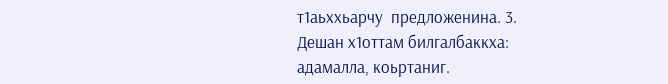т1аьххьарчу  предложенина. 3. Дешан х1оттам билгалбаккха:  адамалла, коьртаниг.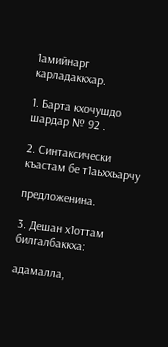1амийнарг карладаккхар.

1. Барта кхочушдо шардар № 92 .

2. Синтаксически къастам бе т1аьххьарчу

предложенина.

3. Дешан х1оттам билгалбаккха:

адамалла,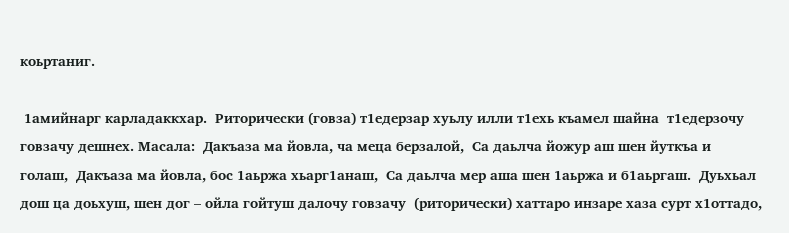коьртаниг.

 1амийнарг карладаккхар.  Риторически (говза) т1едерзар хуьлу илли т1ехь къамел шайна  т1едерзочу говзачу дешнех. Масала:  Дакъаза ма йовла, ча меца берзалой,  Са даьлча йожур аш шен йуткъа и голаш,  Дакъаза ма йовла, бос 1аьржа хьарг1анаш,  Са даьлча мер аша шен 1аьржа и б1аьргаш.  Дуьхьал дош ца доьхуш, шен дог – ойла гойтуш далочу говзачу  (риторически) хаттаро инзаре хаза сурт х1оттадо,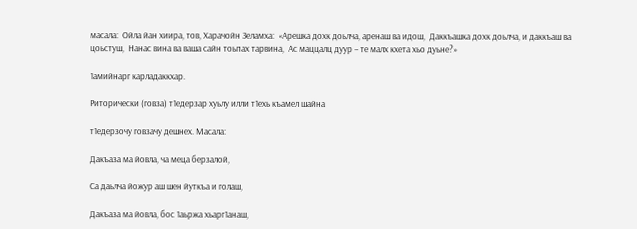масала:  Ойла йан хиира, тов, Харачойн Зеламха:  «Арешка дохк доьлча, аренаш ва идош,  Даккъашка дохк доьлча, и даккъаш ва цоьстуш,  Нанас вина ва ваша сайн тоьпах тарвина,  Ас маццалц дуур – те малх кхета хьо дуьне?»

1амийнарг карладаккхар.

Риторически (говза) т1едерзар хуьлу илли т1ехь къамел шайна

т1едерзочу говзачу дешнех. Масала:

Дакъаза ма йовла, ча меца берзалой,

Са даьлча йожур аш шен йуткъа и голаш,

Дакъаза ма йовла, бос 1аьржа хьарг1анаш,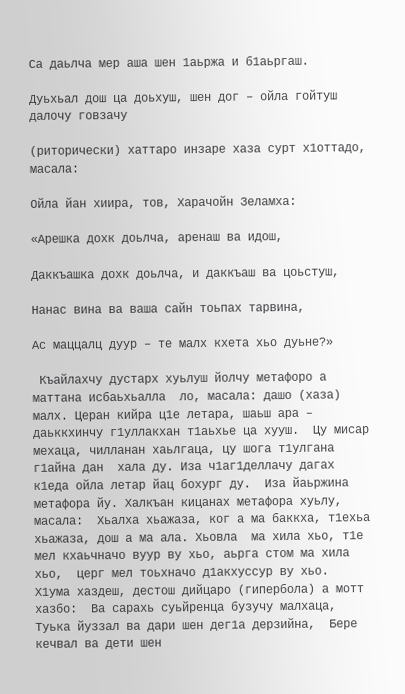Са даьлча мер аша шен 1аьржа и б1аьргаш.

Дуьхьал дош ца доьхуш, шен дог – ойла гойтуш далочу говзачу

(риторически) хаттаро инзаре хаза сурт х1оттадо, масала:

Ойла йан хиира, тов, Харачойн Зеламха:

«Арешка дохк доьлча, аренаш ва идош,

Даккъашка дохк доьлча, и даккъаш ва цоьстуш,

Нанас вина ва ваша сайн тоьпах тарвина,

Ас маццалц дуур – те малх кхета хьо дуьне?»

 Къайлахчу дустарх хуьлуш йолчу метафоро а маттана исбаьхьалла  ло, масала: дашо (хаза) малх. Церан кийра ц1е летара, шаьш ара –  даьккхинчу г1уллакхан т1аьхье ца хууш.  Цу мисар мехаца, чилланан хаьлгаца, цу шога т1улгана г1айна дан  хала ду. Иза ч1аг1деллачу дагах к1еда ойла летар йац бохург ду.  Иза йаьржина метафора йу. Халкъан кицанах метафора хуьлу, масала:  Хьалха хьажаза, ког а ма баккха, т1ехьа хьажаза, дош а ма ала. Хьовла  ма хила хьо, т1е мел кхаьчначо вуур ву хьо, аьрга стом ма хила хьо,  церг мел тоьхначо д1акхуссур ву хьо.  Х1ума хаздеш, дестош дийцаро (гипербола) а мотт хазбо:  Ва сарахь суьйренца бузучу малхаца,  Туька йуззал ва дари шен дег1а дерзийна,  Бере кечвал ва дети шен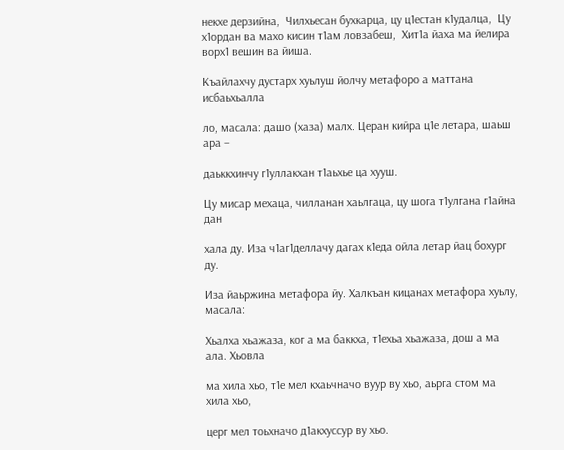некхе дерзийна,  Чилхьесан бухкарца, цу ц1естан к1удалца,  Цу х1ордан ва махо кисин т1ам ловзабеш,  Хит1а йаха ма йелира ворх1 вешин ва йиша.

Къайлахчу дустарх хуьлуш йолчу метафоро а маттана исбаьхьалла

ло, масала: дашо (хаза) малх. Церан кийра ц1е летара, шаьш ара –

даьккхинчу г1уллакхан т1аьхье ца хууш.

Цу мисар мехаца, чилланан хаьлгаца, цу шога т1улгана г1айна дан

хала ду. Иза ч1аг1деллачу дагах к1еда ойла летар йац бохург ду.

Иза йаьржина метафора йу. Халкъан кицанах метафора хуьлу, масала:

Хьалха хьажаза, ког а ма баккха, т1ехьа хьажаза, дош а ма ала. Хьовла

ма хила хьо, т1е мел кхаьчначо вуур ву хьо, аьрга стом ма хила хьо,

церг мел тоьхначо д1акхуссур ву хьо.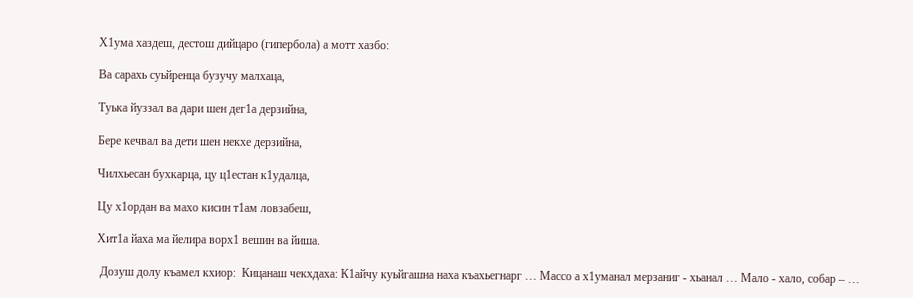Х1ума хаздеш, дестош дийцаро (гипербола) а мотт хазбо:

Ва сарахь суьйренца бузучу малхаца,

Туька йуззал ва дари шен дег1а дерзийна,

Бере кечвал ва дети шен некхе дерзийна,

Чилхьесан бухкарца, цу ц1естан к1удалца,

Цу х1ордан ва махо кисин т1ам ловзабеш,

Хит1а йаха ма йелира ворх1 вешин ва йиша.

 Дозуш долу къамел кхиор:  Кицанаш чекхдаха: К1айчу куьйгашна наха къахьегнарг … Массо а х1уманал мерзаниг - хьанал … Мало - хало, собар – …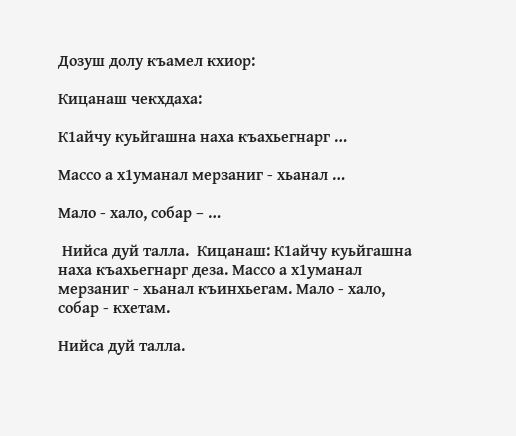Дозуш долу къамел кхиор:

Кицанаш чекхдаха:

К1айчу куьйгашна наха къахьегнарг …

Массо а х1уманал мерзаниг - хьанал …

Мало - хало, собар – …

 Нийса дуй талла.  Кицанаш: К1айчу куьйгашна наха къахьегнарг деза. Массо а х1уманал мерзаниг - хьанал къинхьегам. Мало - хало, собар - кхетам.

Нийса дуй талла.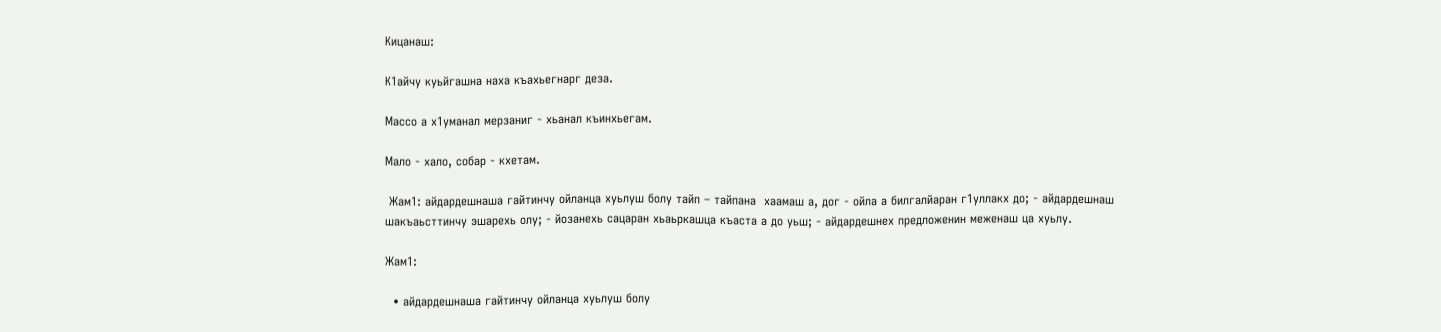Кицанаш:

К1айчу куьйгашна наха къахьегнарг деза.

Массо а х1уманал мерзаниг - хьанал къинхьегам.

Мало - хало, собар - кхетам.

 Жам1: айдардешнаша гайтинчу ойланца хуьлуш болу тайп – тайпана  хаамаш а, дог - ойла а билгалйаран г1уллакх до; - айдардешнаш шакъаьсттинчу эшарехь олу; - йозанехь сацаран хьаьркашца къаста а до уьш; - айдардешнех предложенин меженаш ца хуьлу.

Жам1:

  • айдардешнаша гайтинчу ойланца хуьлуш болу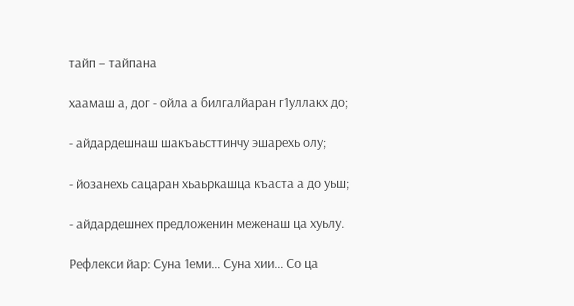тайп – тайпана

хаамаш а, дог - ойла а билгалйаран г1уллакх до;

- айдардешнаш шакъаьсттинчу эшарехь олу;

- йозанехь сацаран хьаьркашца къаста а до уьш;

- айдардешнех предложенин меженаш ца хуьлу.

Рефлекси йар: Суна 1еми… Суна хии… Со ца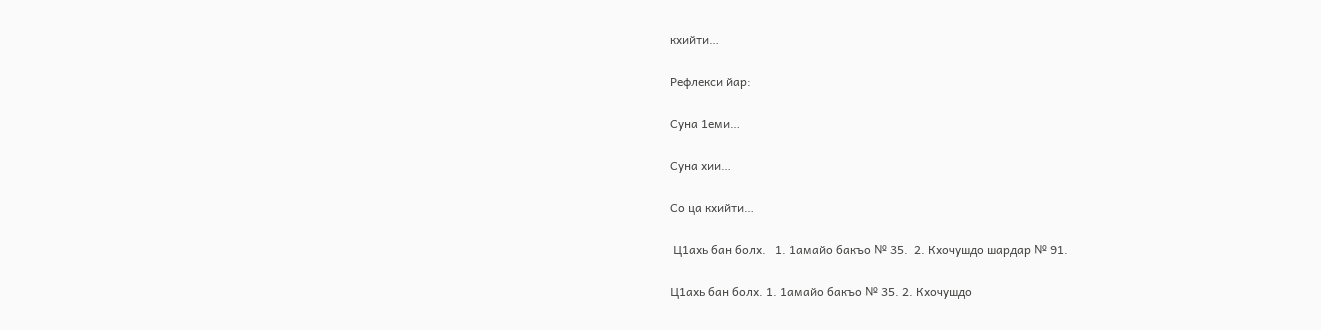кхийти…

Рефлекси йар:

Суна 1еми…

Суна хии…

Со ца кхийти…

 Ц1ахь бан болх.   1. 1амайо бакъо № 35.  2. Кхочушдо шардар № 91.

Ц1ахь бан болх. 1. 1амайо бакъо № 35. 2. Кхочушдо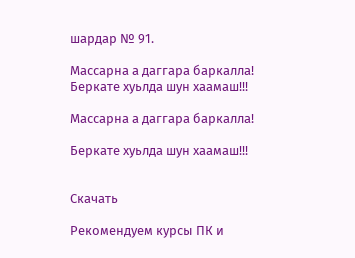шардар № 91.

Массарна а даггара баркалла! Беркате хуьлда шун хаамаш!!!

Массарна а даггара баркалла!

Беркате хуьлда шун хаамаш!!!


Скачать

Рекомендуем курсы ПК и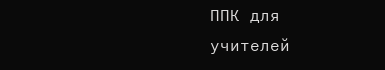ППК для учителей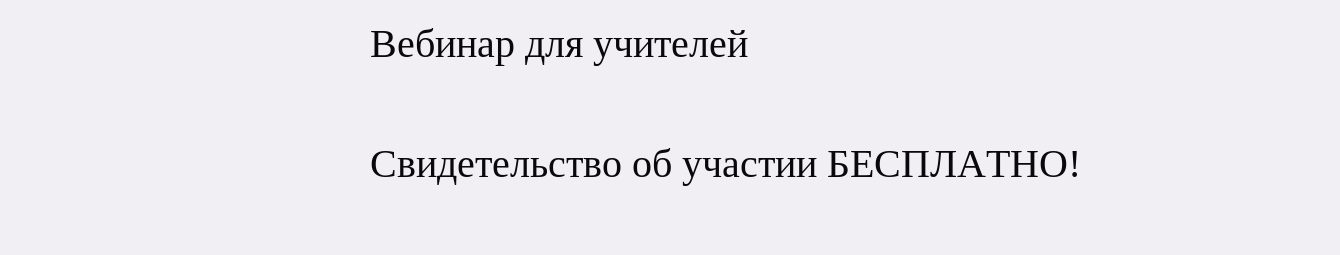Вебинар для учителей

Свидетельство об участии БЕСПЛАТНО!